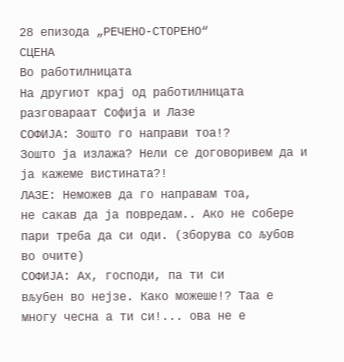28 епизода „РЕЧЕНО-СТОРЕНО“
СЦЕНА
Во работилницата
На другиот крај од работилницата разговараат Софија и Лазе
СОФИЈА: Зошто го направи тоа!?
Зошто ја излажа? Нели се договоривем да и ја кажеме вистината?!
ЛАЗЕ: Неможев да го направам тоа,
не сакав да ја повредам.. Ако не собере пари треба да си оди. (зборува со љубов
во очите)
СОФИЈА: Ах, господи, па ти си
вљубен во нејзе. Како можеше!? Таа е многу чесна а ти си!... ова не е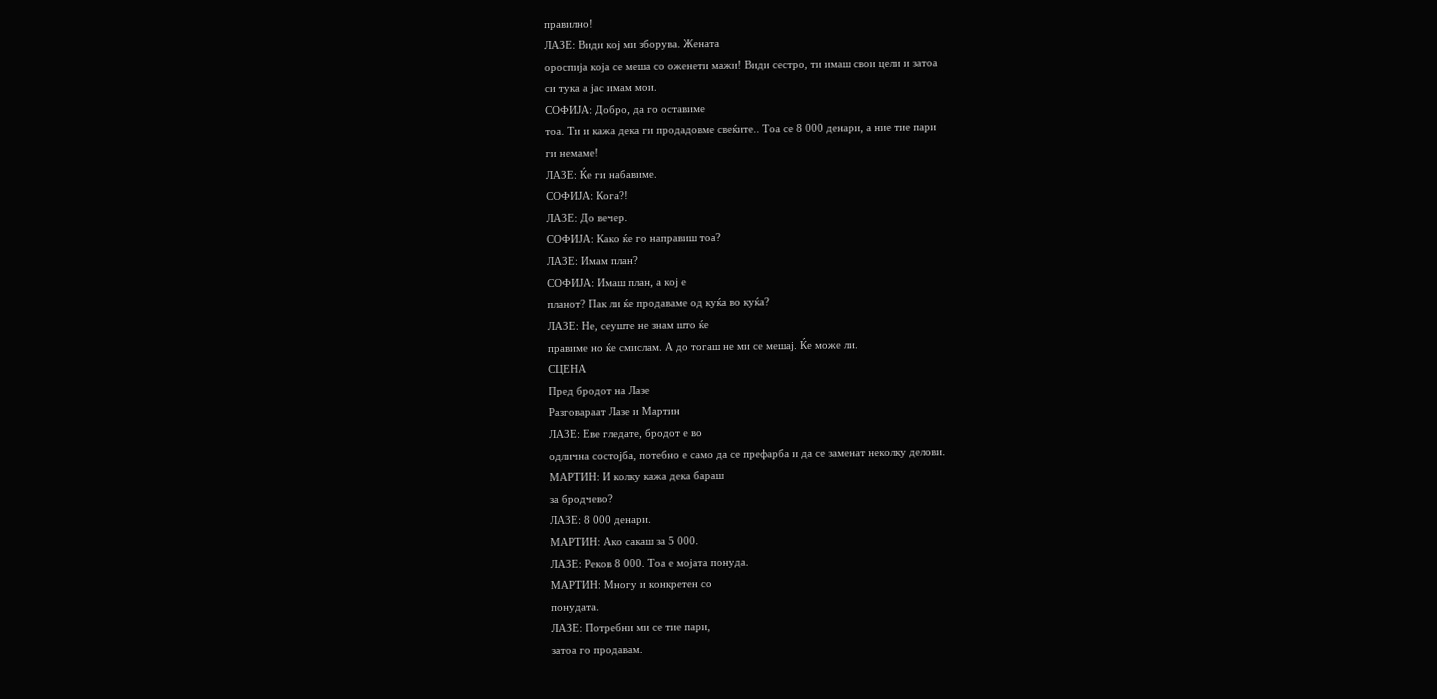правилно!
ЛАЗЕ: Види кој ми зборува. Жената
ороспија која се меша со оженети мажи! Види сестро, ти имаш свои цели и затоа
си тука а јас имам мои.
СОФИЈА: Добро, да го оставиме
тоа. Ти и кажа дека ги продадовме свеќите.. Тоа се 8 000 денари, а ние тие пари
ги немаме!
ЛАЗЕ: Ќе ги набавиме.
СОФИЈА: Кога?!
ЛАЗЕ: До вечер.
СОФИЈА: Како ќе го направиш тоа?
ЛАЗЕ: Имам план?
СОФИЈА: Имаш план, а кој е
планот? Пак ли ќе продаваме од куќа во куќа?
ЛАЗЕ: Не, сеуште не знам што ќе
правиме но ќе смислам. А до тогаш не ми се мешај. Ќе може ли.
СЦЕНА
Пред бродот на Лазе
Разговараат Лазе и Мартин
ЛАЗЕ: Еве гледате, бродот е во
одлична состојба, потебно е само да се префарба и да се заменат неколку делови.
МАРТИН: И колку кажа дека бараш
за бродчево?
ЛАЗЕ: 8 000 денари.
МАРТИН: Ако сакаш за 5 000.
ЛАЗЕ: Реков 8 000. Тоа е мојата понуда.
МАРТИН: Многу и конкретен со
понудата.
ЛАЗЕ: Потребни ми се тие пари,
затоа го продавам.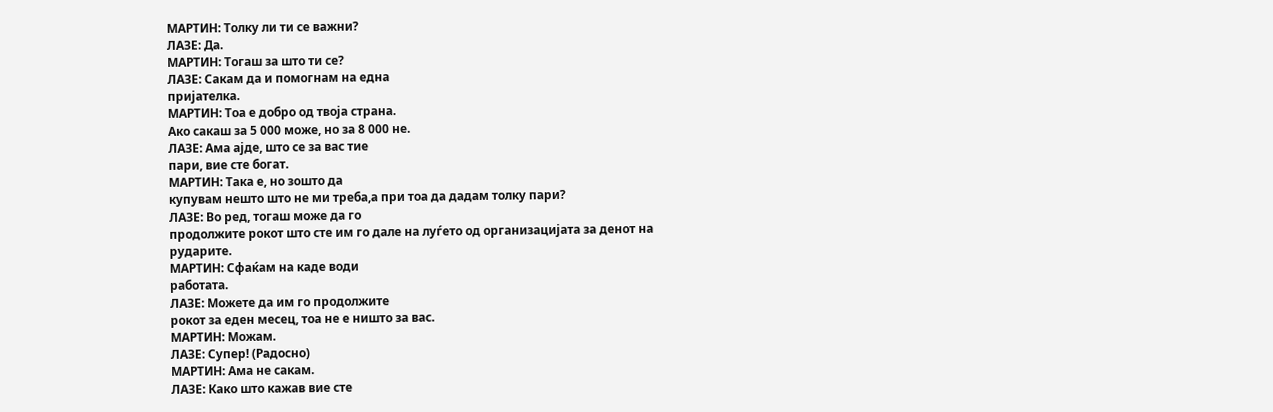МАРТИН: Толку ли ти се важни?
ЛАЗЕ: Да.
МАРТИН: Тогаш за што ти се?
ЛАЗЕ: Сакам да и помогнам на една
пријателка.
МАРТИН: Тоа е добро од твоја страна.
Ако сакаш за 5 000 може, но за 8 000 не.
ЛАЗЕ: Ама ајде, што се за вас тие
пари, вие сте богат.
МАРТИН: Така е, но зошто да
купувам нешто што не ми треба,а при тоа да дадам толку пари?
ЛАЗЕ: Во ред, тогаш може да го
продолжите рокот што сте им го дале на луѓето од организацијата за денот на
рударите.
МАРТИН: Сфаќам на каде води
работата.
ЛАЗЕ: Можете да им го продолжите
рокот за еден месец, тоа не е ништо за вас.
МАРТИН: Можам.
ЛАЗЕ: Супер! (Радосно)
МАРТИН: Ама не сакам.
ЛАЗЕ: Како што кажав вие сте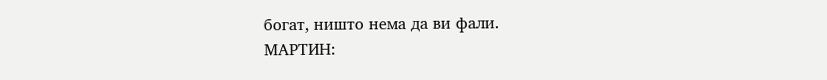богат, ништо нема да ви фали.
МАРТИН: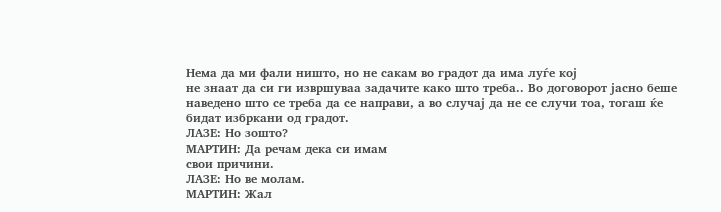Нема да ми фали ништо, но не сакам во градот да има луѓе кој
не знаат да си ги извршуваа задачите како што треба.. Во договорот јасно беше
наведено што се треба да се направи, а во случај да не се случи тоа, тогаш ќе
бидат избркани од градот.
ЛАЗЕ: Но зошто?
МАРТИН: Да речам дека си имам
свои причини.
ЛАЗЕ: Но ве молам.
МАРТИН: Жал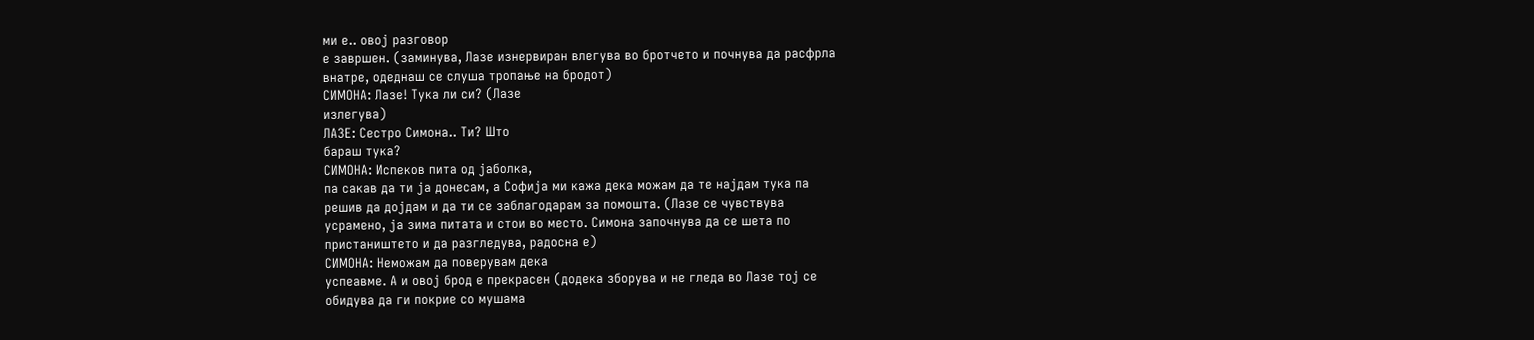ми е.. овој разговор
е завршен. (заминува, Лазе изнервиран влегува во бротчето и почнува да расфрла
внатре, одеднаш се слуша тропање на бродот)
СИМОНА: Лазе! Тука ли си? (Лазе
излегува)
ЛАЗЕ: Сестро Симона.. Ти? Што
бараш тука?
СИМОНА: Испеков пита од јаболка,
па сакав да ти ја донесам, а Софија ми кажа дека можам да те најдам тука па
решив да дојдам и да ти се заблагодарам за помошта. (Лазе се чувствува
усрамено, ја зима питата и стои во место. Симона започнува да се шета по
пристаништето и да разгледува, радосна е)
СИМОНА: Неможам да поверувам дека
успеавме. А и овој брод е прекрасен (додека зборува и не гледа во Лазе тој се
обидува да ги покрие со мушама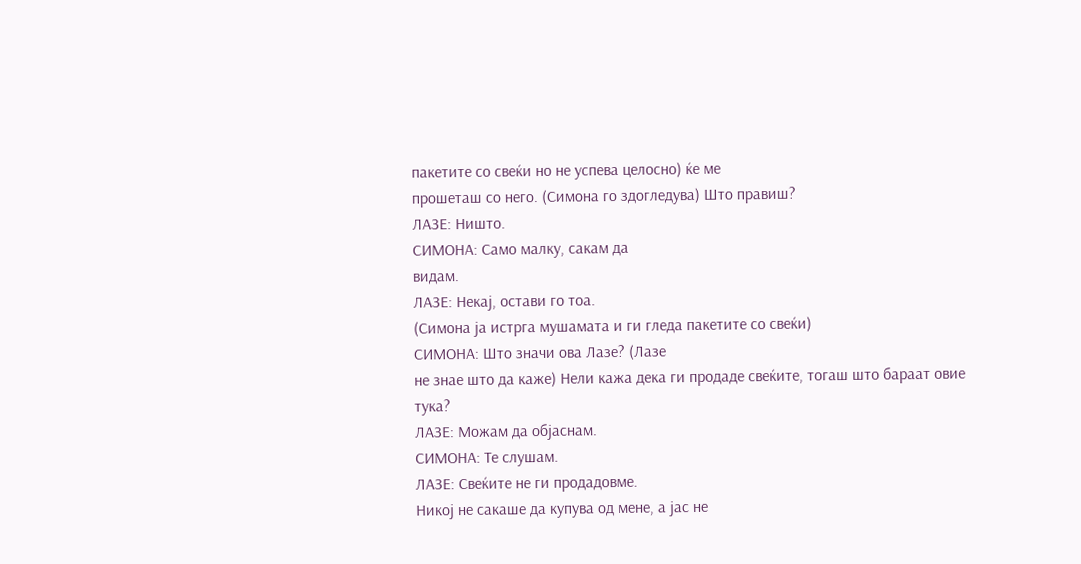пакетите со свеќи но не успева целосно) ќе ме
прошеташ со него. (Симона го здогледува) Што правиш?
ЛАЗЕ: Ништо.
СИМОНА: Само малку, сакам да
видам.
ЛАЗЕ: Некај, остави го тоа.
(Симона ја истрга мушамата и ги гледа пакетите со свеќи)
СИМОНА: Што значи ова Лазе? (Лазе
не знае што да каже) Нели кажа дека ги продаде свеќите, тогаш што бараат овие
тука?
ЛАЗЕ: Можам да објаснам.
СИМОНА: Те слушам.
ЛАЗЕ: Свеќите не ги продадовме.
Никој не сакаше да купува од мене, а јас не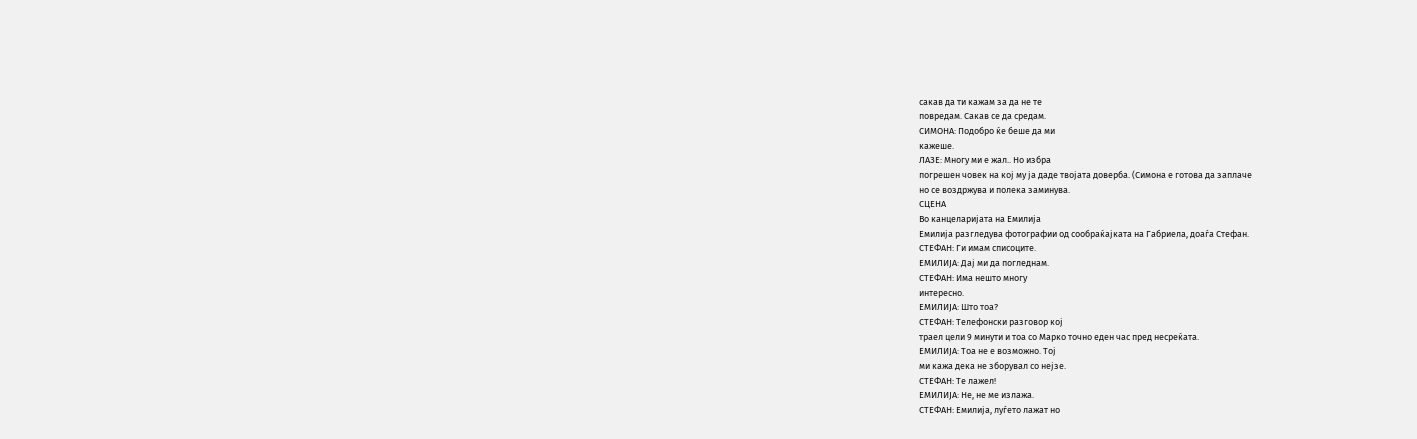сакав да ти кажам за да не те
повредам. Сакав се да средам.
СИМОНА: Подобро ќе беше да ми
кажеше.
ЛАЗЕ: Многу ми е жал.. Но избра
погрешен човек на кој му ја даде твојата доверба. (Симона е готова да заплаче
но се воздржува и полека заминува.
СЦЕНА
Во канцеларијата на Емилија
Емилија разгледува фотографии од сообраќајката на Габриела, доаѓа Стефан.
СТЕФАН: Ги имам списоците.
ЕМИЛИЈА: Дај ми да погледнам.
СТЕФАН: Има нешто многу
интересно.
ЕМИЛИЈА: Што тоа?
СТЕФАН: Телефонски разговор кој
траел цели 9 минути и тоа со Марко точно еден час пред несреќата.
ЕМИЛИЈА: Тоа не е возможно. Тој
ми кажа дека не зборувал со нејзе.
СТЕФАН: Те лажел!
ЕМИЛИЈА: Не, не ме излажа.
СТЕФАН: Емилија, луѓето лажат но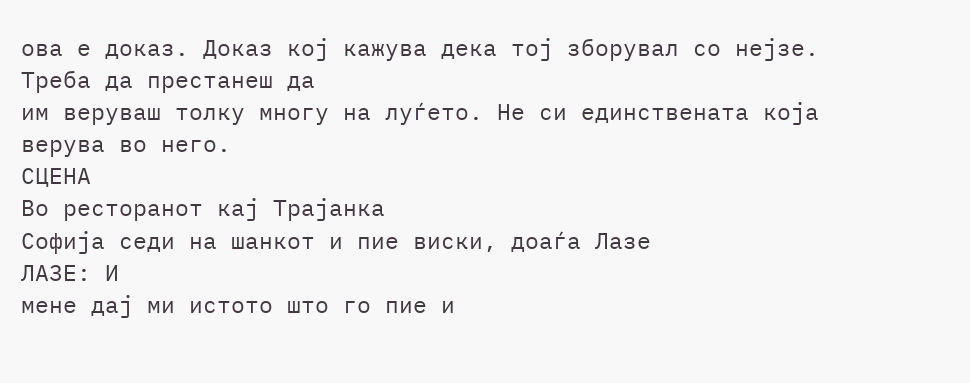ова е доказ. Доказ кој кажува дека тој зборувал со нејзе. Треба да престанеш да
им веруваш толку многу на луѓето. Не си единствената која верува во него.
СЦЕНА
Во ресторанот кај Трајанка
Софија седи на шанкот и пие виски, доаѓа Лазе
ЛАЗЕ: И
мене дај ми истото што го пие и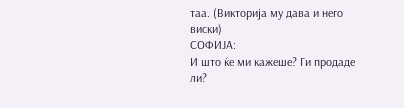таа. (Викторија му дава и него виски)
СОФИЈА:
И што ќе ми кажеше? Ги продаде ли?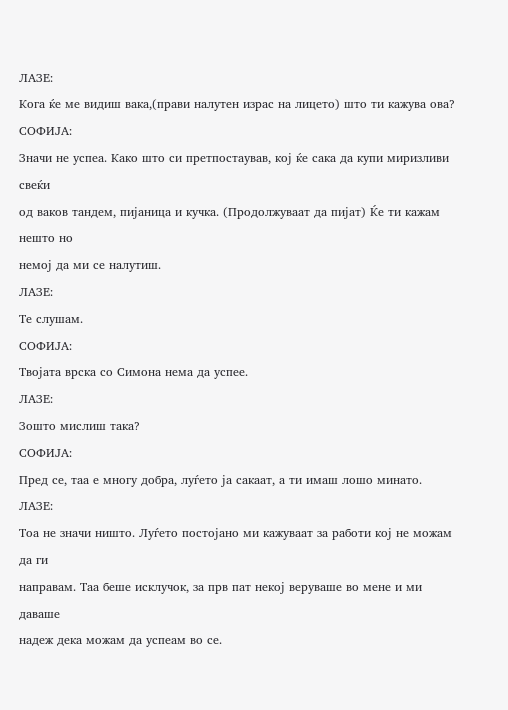ЛАЗЕ:
Кога ќе ме видиш вака,(прави налутен израс на лицето) што ти кажува ова?
СОФИЈА:
Значи не успеа. Како што си претпостаував, кој ќе сака да купи миризливи свеќи
од ваков тандем, пијаница и кучка. (Продолжуваат да пијат) Ќе ти кажам нешто но
немој да ми се налутиш.
ЛАЗЕ:
Те слушам.
СОФИЈА:
Твојата врска со Симона нема да успее.
ЛАЗЕ:
Зошто мислиш така?
СОФИЈА:
Пред се, таа е многу добра, луѓето ја сакаат, а ти имаш лошо минато.
ЛАЗЕ:
Тоа не значи ништо. Луѓето постојано ми кажуваат за работи кој не можам да ги
направам. Таа беше исклучок, за прв пат некој веруваше во мене и ми даваше
надеж дека можам да успеам во се.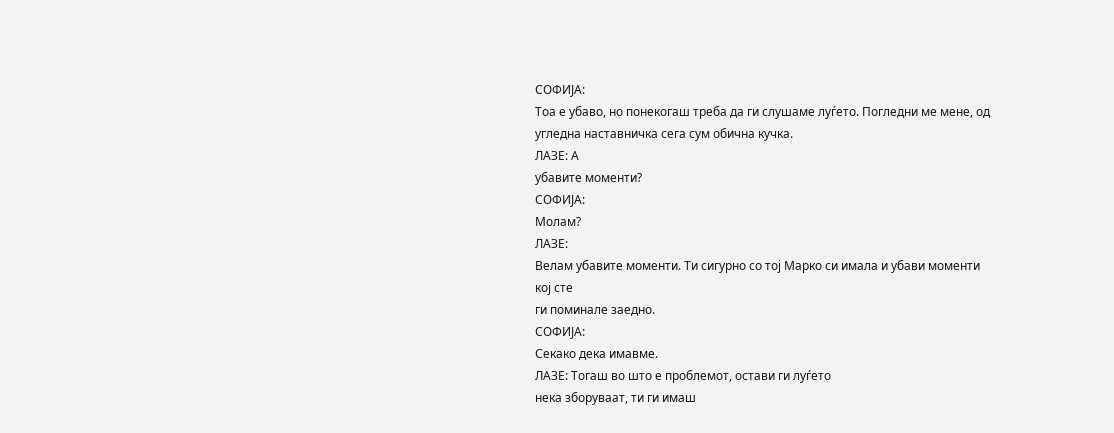СОФИЈА:
Тоа е убаво, но понекогаш треба да ги слушаме луѓето. Погледни ме мене, од
угледна наставничка сега сум обична кучка.
ЛАЗЕ: А
убавите моменти?
СОФИЈА:
Молам?
ЛАЗЕ:
Велам убавите моменти. Ти сигурно со тој Марко си имала и убави моменти кој сте
ги поминале заедно.
СОФИЈА:
Секако дека имавме.
ЛАЗЕ: Тогаш во што е проблемот, остави ги луѓето
нека зборуваат, ти ги имаш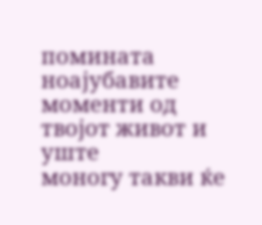помината ноајубавите моменти од твојот живот и уште
моногу такви ќе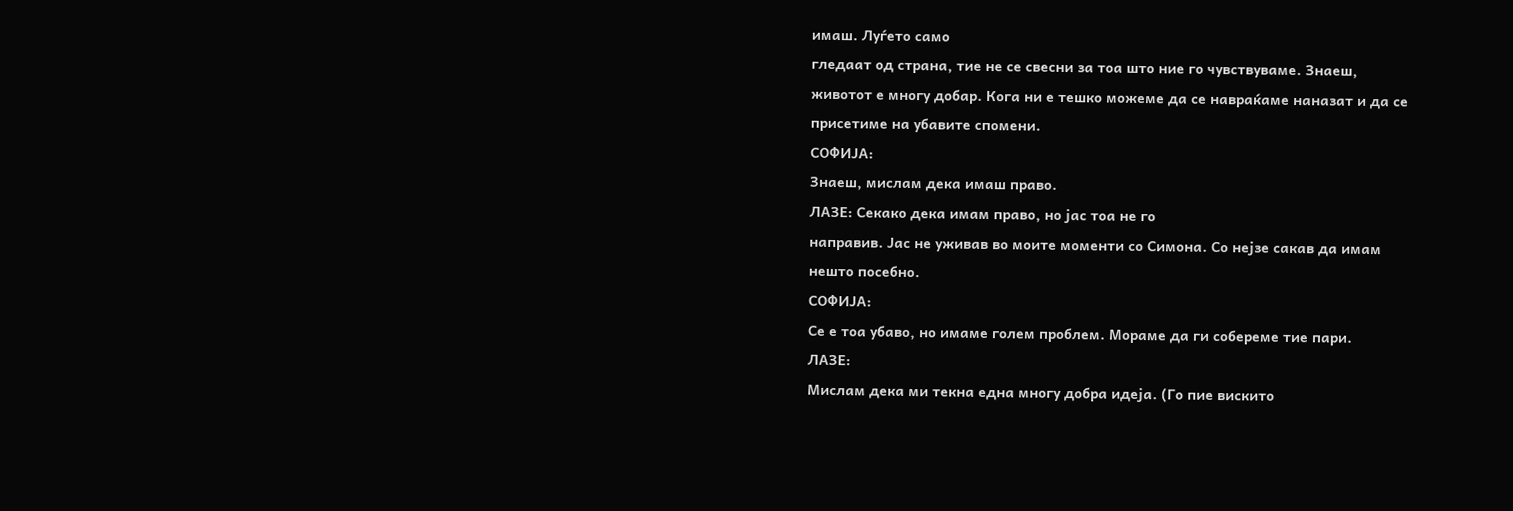имаш. Луѓето само
гледаат од страна, тие не се свесни за тоа што ние го чувствуваме. Знаеш,
животот е многу добар. Кога ни е тешко можеме да се навраќаме наназат и да се
присетиме на убавите спомени.
СОФИЈА:
Знаеш, мислам дека имаш право.
ЛАЗЕ: Секако дека имам право, но јас тоа не го
направив. Јас не уживав во моите моменти со Симона. Со нејзе сакав да имам
нешто посебно.
СОФИЈА:
Се е тоа убаво, но имаме голем проблем. Мораме да ги собереме тие пари.
ЛАЗЕ:
Мислам дека ми текна една многу добра идеја. (Го пие вискито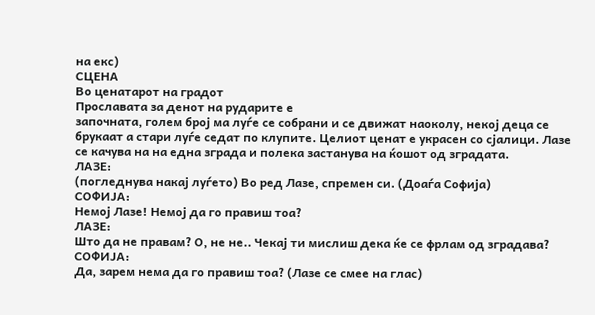на екс)
СЦЕНА
Во ценатарот на градот
Прославата за денот на рударите е
започната, голем број ма луѓе се собрани и се движат наоколу, некој деца се
брукаат а стари луѓе седат по клупите. Целиот ценат е украсен со сјалици. Лазе
се качува на на една зграда и полека застанува на ќошот од зградата.
ЛАЗЕ:
(погледнува накај луѓето) Во ред Лазе, спремен си. (Доаѓа Софија)
СОФИЈА:
Немој Лазе! Немој да го правиш тоа?
ЛАЗЕ:
Што да не правам? О, не не.. Чекај ти мислиш дека ќе се фрлам од зградава?
СОФИЈА:
Да, зарем нема да го правиш тоа? (Лазе се смее на глас)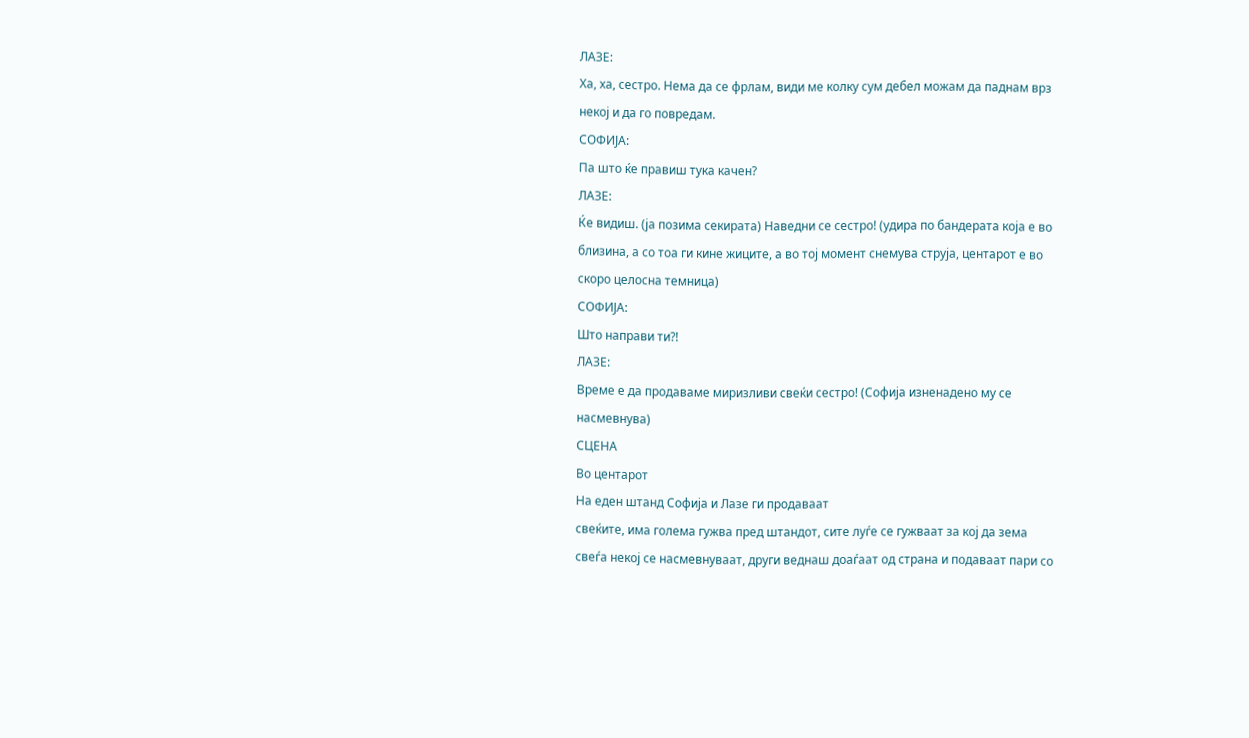ЛАЗЕ:
Ха, ха, сестро. Нема да се фрлам, види ме колку сум дебел можам да паднам врз
некој и да го повредам.
СОФИЈА:
Па што ќе правиш тука качен?
ЛАЗЕ:
Ќе видиш. (ја позима секирата) Наведни се сестро! (удира по бандерата која е во
близина, а со тоа ги кине жиците, а во тој момент снемува струја, центарот е во
скоро целосна темница)
СОФИЈА:
Што направи ти?!
ЛАЗЕ:
Време е да продаваме миризливи свеќи сестро! (Софија изненадено му се
насмевнува)
СЦЕНА
Во центарот
На еден штанд Софија и Лазе ги продаваат
свеќите, има голема гужва пред штандот, сите луѓе се гужваат за кој да зема
свеѓа некој се насмевнуваат, други веднаш доаѓаат од страна и подаваат пари со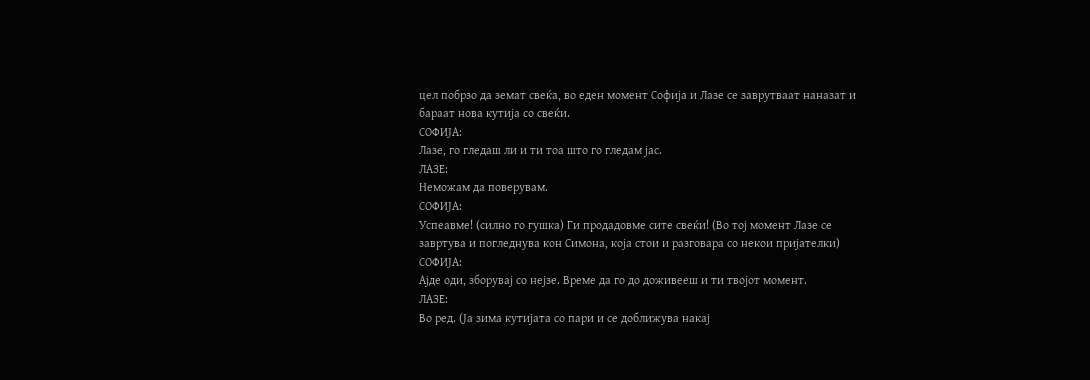цел побрзо да земат свеќа, во еден момент Софија и Лазе се заврутваат наназат и
бараат нова кутија со свеќи.
СОФИЈА:
Лазе, го гледаш ли и ти тоа што го гледам јас.
ЛАЗЕ:
Неможам да поверувам.
СОФИЈА:
Успеавме! (силно го гушка) Ги продадовме сите свеќи! (Во тој момент Лазе се
завртува и погледнува кон Симона, која стои и разговара со некои пријателки)
СОФИЈА:
Ајде оди, зборувај со нејзе. Време да го до доживееш и ти твојот момент.
ЛАЗЕ:
Во ред. (Ја зима кутијата со пари и се доближува накај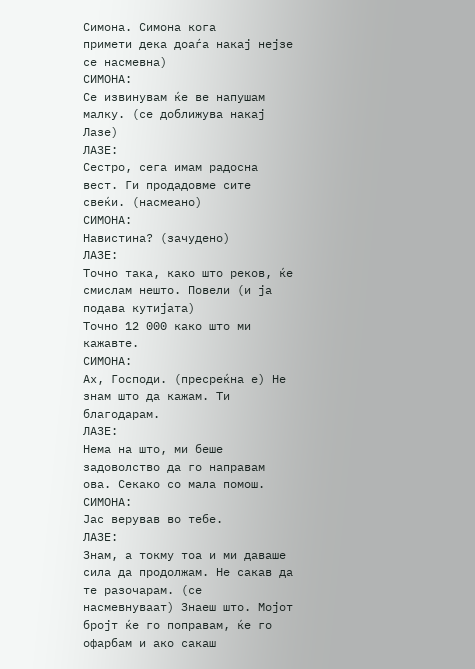Симона. Симона кога
примети дека доаѓа накај нејзе се насмевна)
СИМОНА:
Се извинувам ќе ве напушам малку. (се доближува накај Лазе)
ЛАЗЕ:
Сестро, сега имам радосна вест. Ги продадовме сите свеќи. (насмеано)
СИМОНА:
Навистина? (зачудено)
ЛАЗЕ:
Точно така, како што реков, ќе смислам нешто. Повели (и ја подава кутијата)
Точно 12 000 како што ми кажавте.
СИМОНА:
Ах, Господи. (пресреќна е) Не знам што да кажам. Ти благодарам.
ЛАЗЕ:
Нема на што, ми беше задоволство да го направам ова. Секако со мала помош.
СИМОНА:
Јас верував во тебе.
ЛАЗЕ:
Знам, а токму тоа и ми даваше сила да продолжам. Не сакав да те разочарам. (се
насмевнуваат) Знаеш што. Мојот бројт ќе го поправам, ќе го офарбам и ако сакаш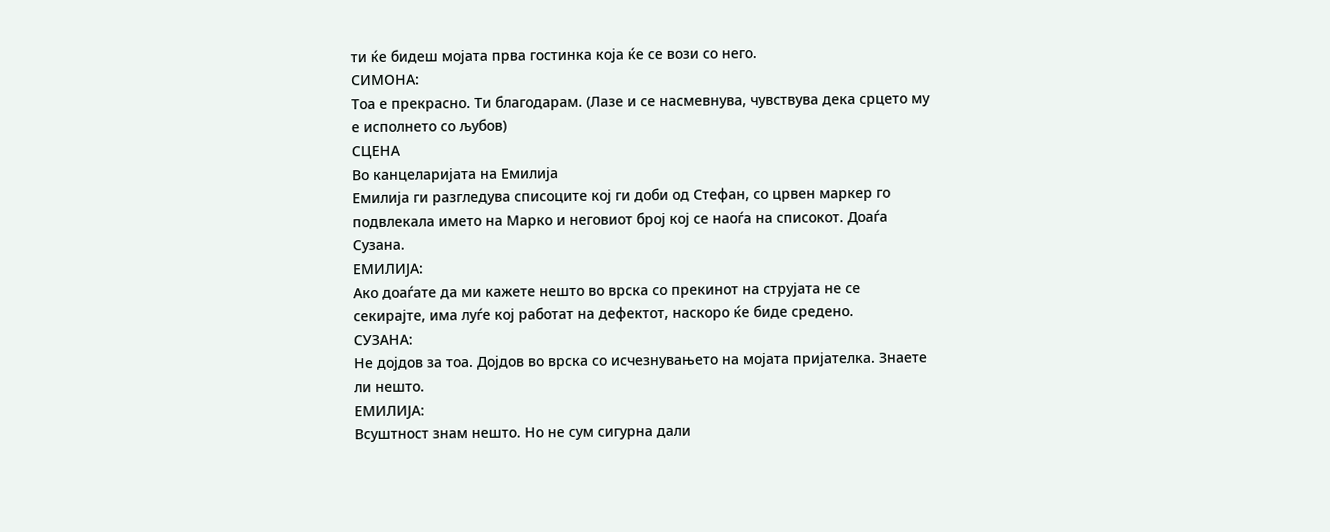ти ќе бидеш мојата прва гостинка која ќе се вози со него.
СИМОНА:
Тоа е прекрасно. Ти благодарам. (Лазе и се насмевнува, чувствува дека срцето му
е исполнето со љубов)
СЦЕНА
Во канцеларијата на Емилија
Емилија ги разгледува списоците кој ги доби од Стефан, со црвен маркер го
подвлекала името на Марко и неговиот број кој се наоѓа на списокот. Доаѓа
Сузана.
ЕМИЛИЈА:
Ако доаѓате да ми кажете нешто во врска со прекинот на струјата не се
секирајте, има луѓе кој работат на дефектот, наскоро ќе биде средено.
СУЗАНА:
Не дојдов за тоа. Дојдов во врска со исчезнувањето на мојата пријателка. Знаете
ли нешто.
ЕМИЛИЈА:
Всуштност знам нешто. Но не сум сигурна дали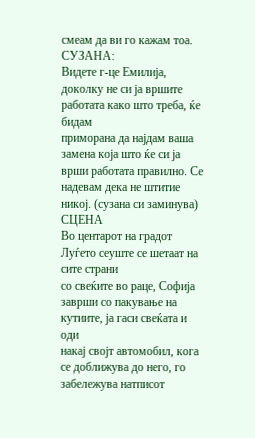смеам да ви го кажам тоа.
СУЗАНА:
Видете г-це Емилија, доколку не си ја вршите работата како што треба, ќе бидам
приморана да најдам ваша замена која што ќе си ја врши работата правилно. Се
надевам дека не штитие никој. (сузана си заминува)
СЦЕНА
Во центарот на градот
Луѓето сеуште се шетаат на сите страни
со свеќите во раце, Софија заврши со пакување на кутиите, ја гаси свеќата и оди
накај својт автомобил, кога се доближува до него, го забележува натписот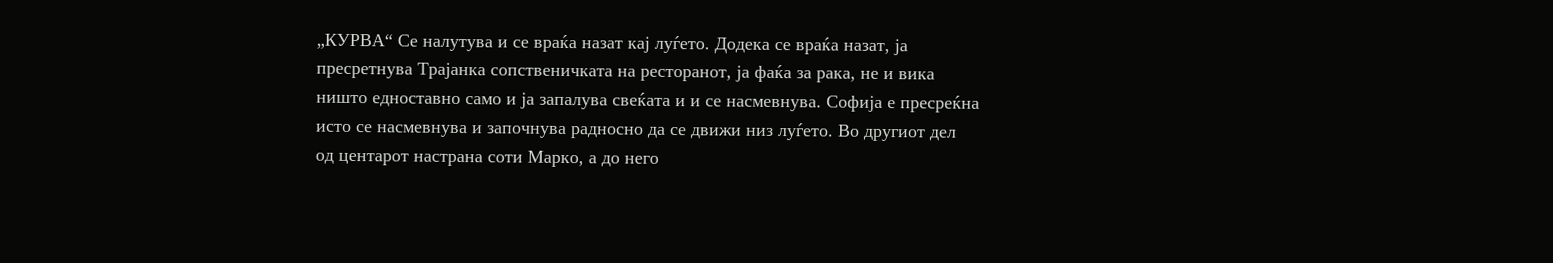„КУРВА“ Се налутува и се враќа назат кај луѓето. Додека се враќа назат, ја
пресретнува Трајанка сопственичката на ресторанот, ја фаќа за рака, не и вика
ништо едноставно само и ја запалува свеќата и и се насмевнува. Софија е пресреќна
исто се насмевнува и започнува радносно да се движи низ луѓето. Во другиот дел
од центарот настрана соти Марко, а до него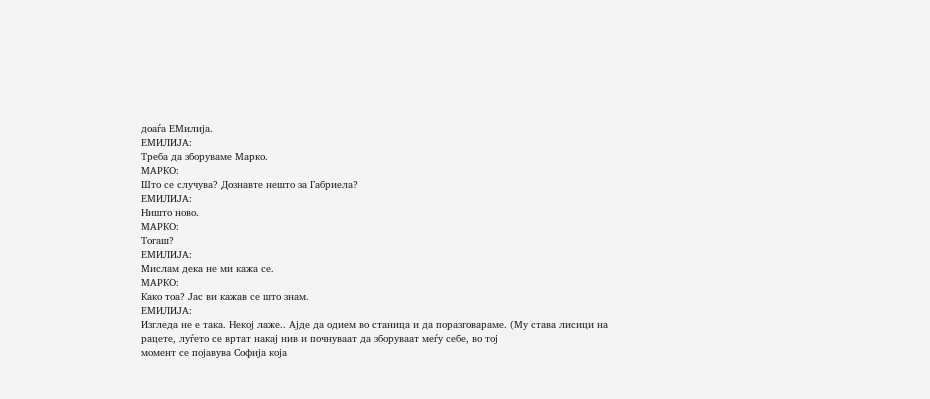доаѓа ЕМилија.
ЕМИЛИЈА:
Треба да зборуваме Марко.
МАРКО:
Што се случува? Дознавте нешто за Габриела?
ЕМИЛИЈА:
Ништо ново.
МАРКО:
Тогаш?
ЕМИЛИЈА:
Мислам дека не ми кажа се.
МАРКО:
Како тоа? Јас ви кажав се што знам.
ЕМИЛИЈА:
Изгледа не е така. Некој лаже.. Ајде да одием во станица и да поразговараме. (Му става лисици на
рацете, луѓето се вртат накај нив и почнуваат да зборуваат меѓу себе, во тој
момент се појавува Софија која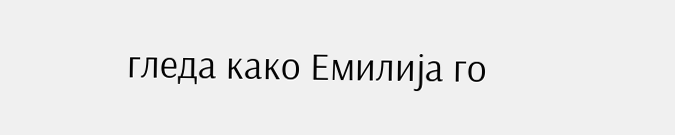гледа како Емилија го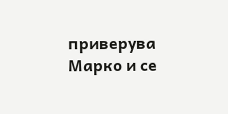приверува Марко и се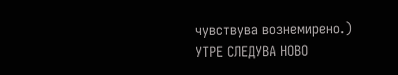чувствува вознемирено.)
УТРЕ СЛЕДУВА НОВО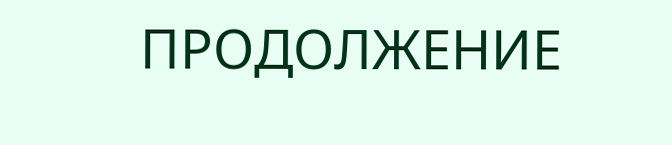ПРОДОЛЖЕНИЕ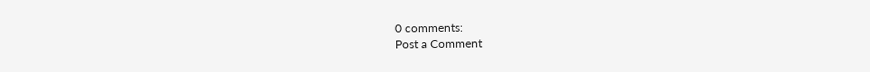0 comments:
Post a Comment